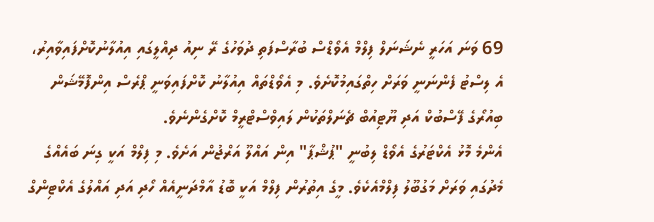69 ވަނަ އަހަރީ ނެޝަނަލް ފިލްމް އެވޯޑްސް ބުރާސްފަތި ދުވަހުގެ ރޭ ނިއު ދިއްލީގައި އިއުލާނުކޮށްފައިވާއިރު، އެ ލިސްޓު ފެންނަނީ ވަރަށް ހިތްގައިމުކޮށެވެ. މި އެވޯޑްތައް އިއުލާނު ކޮށްފައިވަނީ ޕްރެސް އިންފޮމޭޝަން ބިއުރޯގެ ފޭސްބުކް އަދި ޔޫޓިއުބް ޗެނަލްތަކުން ލައިވްސްޓްރީމް ކޮށްގެންނެވެ.
އެންމެ މޮޅު އެކްޓަރުގެ އެވޯޑް ލިބުނީ "ޕުޝްޕާ" އިން އައްލޫ އަރްޖުން އަށެވެ. މި ފިލްމް އަކީ ގިނަ ބައެއްގެ މެދުގައި ވަރަށް މަގުބޫލު ފިލްމްއެކެވެ. މީގެ އިތުރުން ފިލްމް އަކީ ބޮޑު އާމްދަނީއެއް ހޯދި އަދި އައްލުގެ އެކްޓިންގް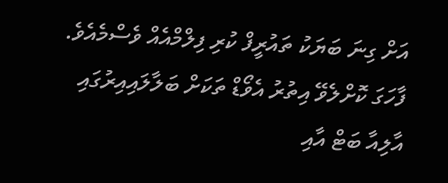އަށް ގިނަ ބަޔަކު ތައުރީފް ކުރި ފިލްމްއެއް ވެސްމެއެވެ.
ފާހަގަ ކޮށްލެވޭ އިތުރު އެވޯޑް ތަކަށް ބަލާލައިއިރުގައި އާލިއާ ބަޓް އާއި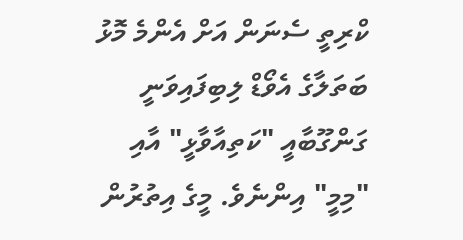ކްރިތީ ސެނަން އަށް އެންމެ މޮޅު ބަތަލާގެ އެވޯޑް ލިބިފައިވަނީ ގަންގޫބާއީ "ކަތިއާވާޅީ" އާއި "މިމީ" އިންނެވެ. މީގެ އިތުރުން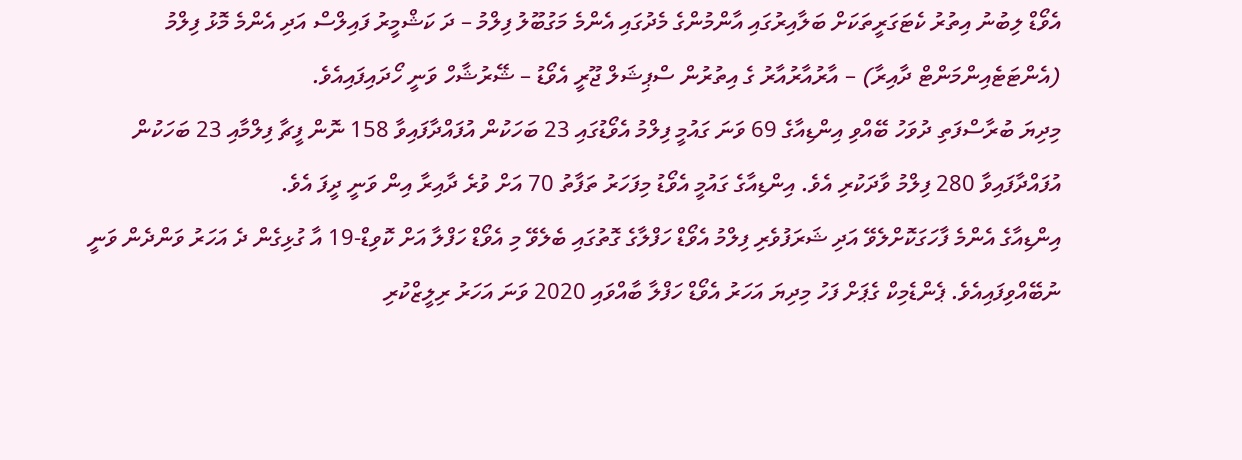އެވޯޑް ލިބުނު އިތުރު ކެޓަގަރީތަކަށް ބަލާއިރުގައި އާންމުންގެ މެދުގައި އެންމެ މަގުބޫލު ފިލްމު – ދަ ކަޝްމީރު ފައިލްސް އަދި އެންމެ މޮޅު ފިލްމު (އެންޓަޓެއިންމަންޓް ދާއިރާ) – އާރުއާރުއާރު ގެ އިތުރުން ސްޕިޝަލް ޖޫރީ އެވޯޑު – ޝޭރުޝާހް ވަނީ ހޯދައިފައިއެވެ.
މިދިޔަ ބުރާސްފަތި ދުވަހު ބޭއްވި އިންޑިއާގެ 69 ވަނަ ގައުމީ ފިލްމު އެވޯޑުގައި 23 ބަހަކުން އުފައްދާފައިވާ 158 ނޮން ފީޗާ ފިލްމާއި 23 ބަހަކުން އުފައްދާފައިވާ 280 ފިލްމު ވާދަކުރި އެވެ. އިންޑިއާގެ ގައުމީ އެވޯޑު މިފަހަރު ތަފާތު 70 އަށް ވުރެ ދާއިރާ އިން ވަނީ ދީފަ އެވެ.
އިންޑިއާގެ އެންމެ ފާހަގަކޮށްލެވޭ އަދި ޝަރަފުވެރި ފިލްމު އެވޯޑް ހަފްލާގެ ގޮތުގައި ބެލެވޭ މި އެވޯޑް ހަފްލާ އަށް ކޮވިޑް-19 އާ ގުޅިގެން ދެ އަހަރު ވަންދެން ވަނީ ނުބޭއްވިފައިއެވެ. ޕެންޑެމިކް ގެޕަށް ފަހު މިދިޔަ އަހަރު އެވޯޑް ހަފްލާ ބާއްވައި 2020 ވަނަ އަހަރު ރިލީޒްކުރި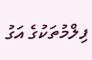ފިލްމުތަކުގެ އަގު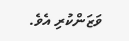ވަޒަންކުރި އެވެ.